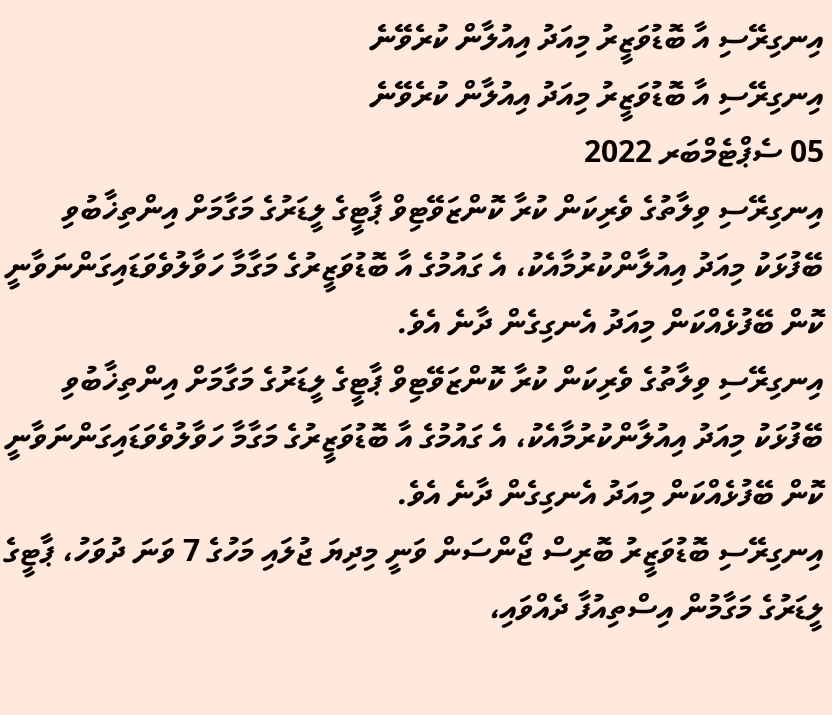އިނގިރޭސި އާ ބޮޑުވަޒީރު މިއަދު އިއުލާން ކުރެވޭނެ
އިނގިރޭސި އާ ބޮޑުވަޒީރު މިއަދު އިއުލާން ކުރެވޭނެ
05 ސެޕްޓެމްބަރ 2022
އިނގިރޭސި ވިލާތުގެ ވެރިކަން ކުރާ ކޮންޒަވޭޓިވް ޕާޓީގެ ލީޑަރުގެ މަގާމަށް އިންތިޚާބުވި ބޭފުޅަކު މިއަދު އިއުލާންކުރުމާއެކު، އެ ގައުމުގެ އާ ބޮޑުވަޒީރުގެ މަގާމާ ހަވާލުވެވަޑައިގަންނަވާނީ ކޮން ބޭފުޅެއްކަން މިއަދު އެނގިގެން ދާނެ އެވެ.
އިނގިރޭސި ވިލާތުގެ ވެރިކަން ކުރާ ކޮންޒަވޭޓިވް ޕާޓީގެ ލީޑަރުގެ މަގާމަށް އިންތިޚާބުވި ބޭފުޅަކު މިއަދު އިއުލާންކުރުމާއެކު، އެ ގައުމުގެ އާ ބޮޑުވަޒީރުގެ މަގާމާ ހަވާލުވެވަޑައިގަންނަވާނީ ކޮން ބޭފުޅެއްކަން މިއަދު އެނގިގެން ދާނެ އެވެ.
އިނގިރޭސި ބޮޑުވަޒީރު ބޮރިސް ޖޯންސަން ވަނީ މިދިޔަ ޖުލައި މަހުގެ 7 ވަނަ ދުވަހު، ޕާޓީގެ ލީޑަރުގެ މަގާމުން އިސްތިއުފާ ދެއްވައި،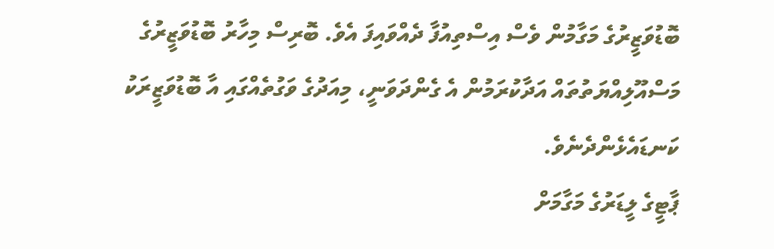ބޮޑުވަޒީރުގެ މަގާމުން ވެސް އިސްތިއުފާ ދެއްވައިފަ އެވެ. ބޮރިސް މިހާރު ބޮޑުވަޒީރުގެ މަސްއޫލިއްޔަތުތައް އަދާކުރަމުން އެ ގެންދަވަނީ، މިއަދުގެ ވަގުތެއްގައި އާ ބޮޑުވަޒީރަކު ކަނޑައެޅެންދެނެވެ.
ޕާޓީގެ ލީޑަރުގެ މަގާމަށް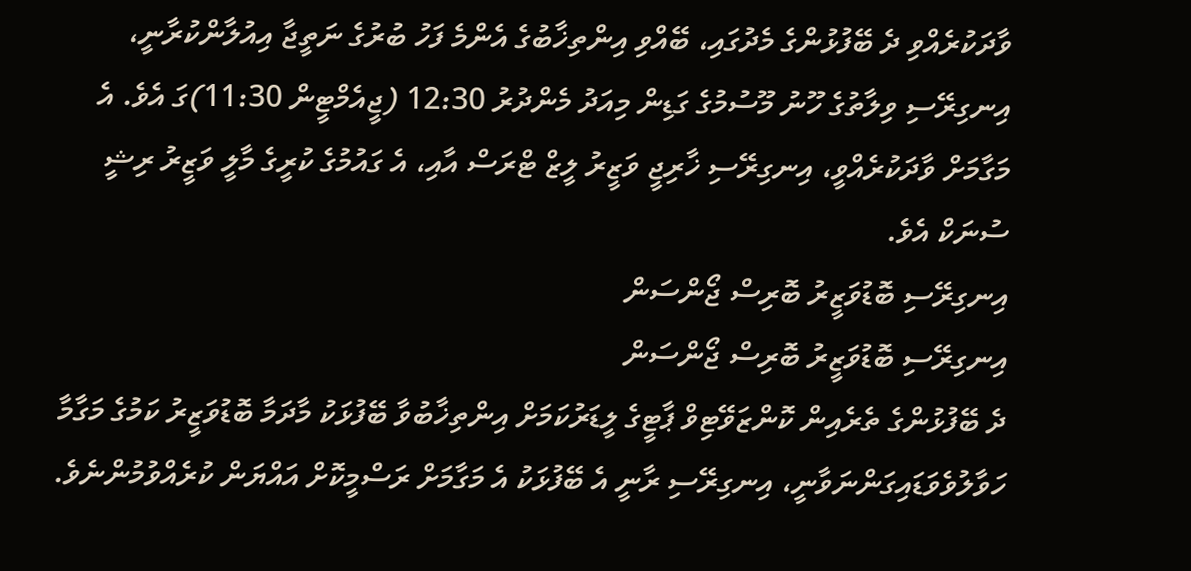ވާދަކުރެއްވި ދެ ބޭފުޅުންގެ މެދުގައި، ބޭއްވި އިންތިޚާބުގެ އެންމެ ފަހު ބުރުގެ ނަތީޖާ އިއުލާންކުރާނީ، އިނގިރޭސި ވިލާތުގެ ހޫނު މޫސުމުގެ ގަޑިން މިއަދު މެންދުރު 12:30 (ޖީއެމްޓީން 11:30)ގަ އެވެ. އެ މަގާމަށް ވާދަކުރެއްވީ، އިނގިރޭސި ޚާރިޖީ ވަޒީރު ލީޒް ޓްރަސް އާއި، އެ ގައުމުގެ ކުރީގެ މާލީ ވަޒީރު ރިޝީ ސުނަކް އެވެ.
އިނގިރޭސި ބޮޑުވަޒީރު ބޮރިސް ޖޯންސަން
އިނގިރޭސި ބޮޑުވަޒީރު ބޮރިސް ޖޯންސަން
ދެ ބޭފުޅުންގެ ތެރެއިން ކޮންޒަވޭޓިވް ޕާޓީގެ ލީޑަރުކަމަށް އިންތިޚާބުވާ ބޭފުޅަކު މާދަމާ ބޮޑުވަޒީރު ކަމުގެ މަގާމާ ހަވާލުވެވަޑައިގަންނަވާނީ، އިނގިރޭސި ރާނީ އެ ބޭފުޅަކު އެ މަގާމަށް ރަސްމީކޮށް އައްޔަން ކުރެއްވުމުންނެވެ.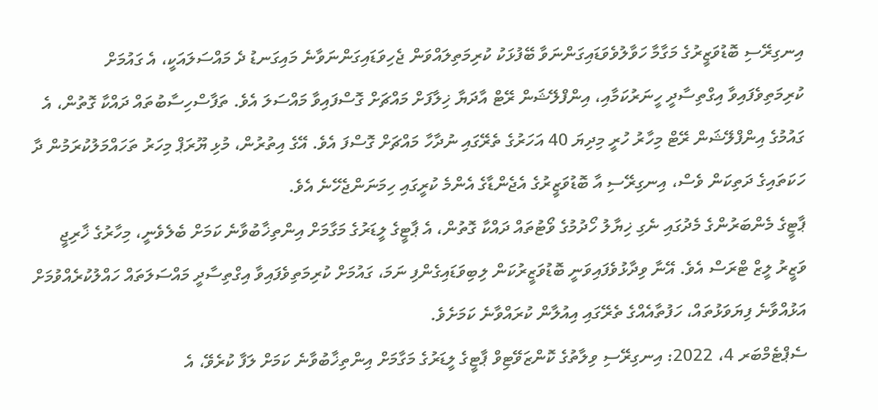އިނގިރޭސި ބޮޑުވަޒީރުގެ މަގާމާ ހަވާލުވެވަޑައިގަންނަވާ ބޭފުޅަކު ކުރިމަތިލައްވަން ޖެހިވަޑައިގަންނަވާނެ މައިގަނޑު ދެ މައްސަލައަކީ، އެ ގައުމަށް ކުރިމަތިވެފައިވާ އިގްތިސާދީ ހީނަރުކަމާއި، އިންފްލޭޝަން ރޭޓް އާދަޔާ ޚިލާފަށް މައްޗަށް ގޮސްފައިވާ މައްސަލަ އެވެ. ތަފާސްހިސާބުތައް ދައްކާ ގޮތުން، އެ ގައުމުގެ އިންފްލޭޝަން ރޭޓް މިހާރު ހުރީ މިދިޔަ 40 އަހަރުގެ ތެރޭގައި ނުދާހާ މައްޗަށް ގޮސްފަ އެވެ. އޭގެ އިތުރުން، މުޅި ޔޫރަޕް މިހަރު ތަހައްމަލުކުރަމުން ދާ ހަކަތައިގެ ދަތިކަން ވެސް، އިނގިރޭސި އާ ބޮޑުވަޒީރުގެ އެޖެންޑާގެ އެންމެ ކުރީގައި ހިމަނަންޖެހޭނެ އެވެ.
ޕާޓީގެ މެންބަރުންގެ މެދުގައި ނެގި ޚިޔާލު ހޯދުމުގެ ވޯޓުތައް ދައްކާ ގޮތުން، އެ ޕާޓީގެ ލީޑަރުގެ މަގާމަށް އިންތިޚާބުވާނެ ކަމަށް ބެލެވެނީ، މިހާރުގެ ޚާރިޖީ ވަޒީރު ލީޒް ޓްރަސް އެވެ. އޭނާ ވިދާޅުވެފައިވަނީ ބޮޑުވަޒީރުކަން ލިބިވަޑައިގެންފި ނަމަ، ގައުމަށް ކުރިމަތިވެފައިވާ އިގްތިސާދީ މައްސަލަތައް ހައްލުކުރެއްވުމަށް އަޅުއްވާނެ ފިޔަވަޅުތައް، ހަފުތާއެއްގެ ތެރޭގައި އިއުލާން ކުރައްވާނެ ކަމަށެވެ.
ސެޕްޓެމްބަރ 4، 2022: އިނގިރޭސި ވިލާތުގެ ކޮންޒަވޭޓިވް ޕާޓީގެ ލީޑަރުގެ މަގާމަށް އިންތިޚާބުވާނެ ކަމަށް ލަފާ ކުރެވޭ، އެ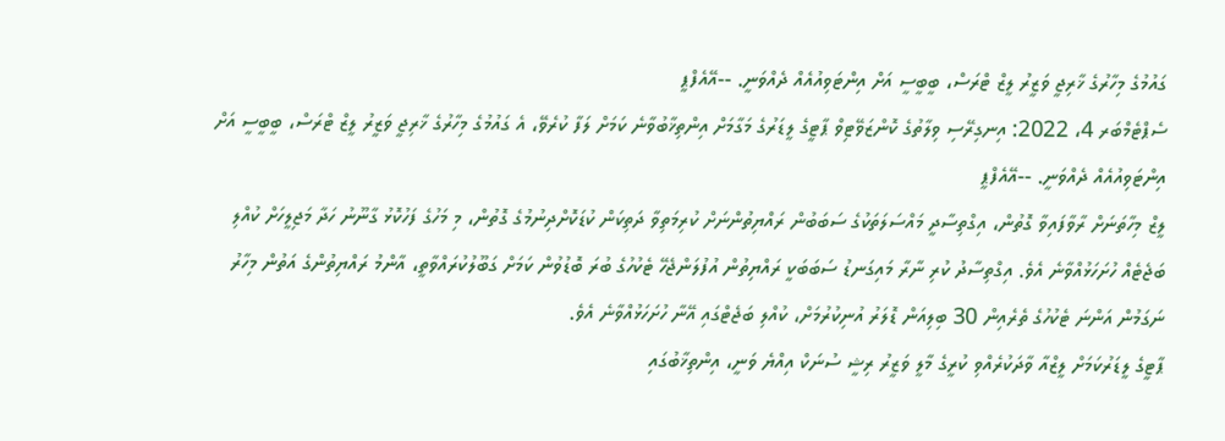ގައުމުގެ މިހާރުގެ ޚާރިޖީ ވަޒީރު ލީޒް ޓްރަސް، ބީބީސީ އަށް އިންޓަވިއުއެއް ދެއްވަނީ. --އޭއެފްޕީ
ސެޕްޓެމްބަރ 4، 2022: އިނގިރޭސި ވިލާތުގެ ކޮންޒަވޭޓިވް ޕާޓީގެ ލީޑަރުގެ މަގާމަށް އިންތިޚާބުވާނެ ކަމަށް ލަފާ ކުރެވޭ، އެ ގައުމުގެ މިހާރުގެ ޚާރިޖީ ވަޒީރު ލީޒް ޓްރަސް، ބީބީސީ އަށް އިންޓަވިއުއެއް ދެއްވަނީ. --އޭއެފްޕީ
ލީޒް މިހާތަނަށް ރާވާފައިވާ ގޮތުން، އިގްތިސާދީ މައްސަލަތަކުގެ ސަބަބުން ރައްޔިތުންނަށް ކުރިމަތިވާ ދަތިކަން ކުޑަކޮށްދިނުމުގެ ގޮތުން، މި މަހުގެ ފަހުކޮޅު ގާނޫނު ހަދާ މަޖިލީހަށް ކުއްލި ބަޖެޓެއް ހުށަހަޅުއްވާނެ އެވެ. އިގްތިސާދު ކުރި ނާރާ މައިގަނޑު ސަބަބަކީ ރައްޔިތުން އުފުލަންޖެހޭ ޓެކުހުގެ ބުރަ ބޮޑުވުން ކަމަށް ގަބޫލުކުރައްވާތީ، އާންމު ރައްޔިތުންގެ އަތުން މިހާރު ނަގަމުން އަންނަ ޓެކުހުގެ ތެރެއިން 30 ބިލިއަން ޑޮލަރު އުނިކުރުމަށް، ކުއްލި ބަޖެޓްގައި އޭނާ ހުށަހަޅުއްވާނެ އެވެ.
ޕާޓީގެ ލީޑަރުކަމަށް ލީޒްއާ ވާދަކުރެއްވި ކުރީގެ މާލީ ވަޒީރު ރިޝީ ސުނަކް އިއްޔެ ވަނީ، އިންތިޚާބުގައި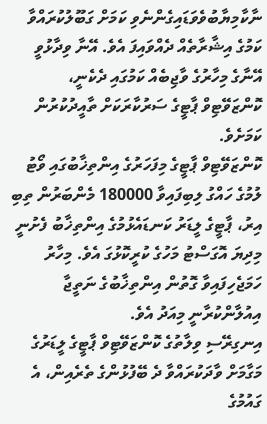ނާކާމިޔާބުވެވަޑައިގެންނެވި ކަމަށް ގަބޫލުކުރައްވާ ކަމުގެ އިޝާރާތެއް ދެއްވައިފަ އެވެ. އޭނާ ވިދާޅުވީ އޭނާގެ މިހާރުގެ ވާޖިބެއް ކަމުގައި ދެކެނީ، ކޮންޒަވޭޓިވް ޕާޓީގެ ސަރުކާރަކަށް ތާއީދުކުރުން ކަމަށެވެ.
ކޮންޒަވޭޓިވް ޕާޓީގެ މިފަހަރުގެ އިންތިޚާބުގައި ވޯޓު ލުމުގެ ހައްގު ލިބިފައިވާ 180000 މެންބަރުން ތިބި އިރު، ޕާޓީގެ ލީޑަރު ކަނޑައެޅުމުގެ އިންތިޚާބު ފެށުނީ މިދިޔަ އޮގަސްޓު މަހުގެ ކުރީކޮޅުގަ އެވެ. މިހާރު ހަމަޖެހިފައިވާ ގޮތުން އިންތިޚާބުގެ ނަތީޖާ އިއުލާންކުރާނީ މިއަދު އެވެ.
އިނގިރޭސި ވިލާތުގެ ކޮންޒަވޭޓިވް ޕާޓީގެ ލީޑަރުގެ މަގާމަށް ވާދަކުރައްވާ ދެ ބޭފުޅުންގެ ތެރެއިން، އެ ގައުމުގެ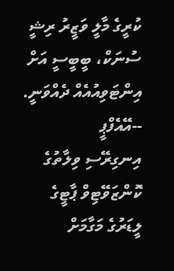ކުރީގެ މާލީ ވަޒީރު ރިޝީ ސުނަކް، ބީބީސީ އަށް އިންޓަވިއުއެއް ދެއްވަނީ. --އޭއެފްޕީ
އިނގިރޭސި ވިލާތުގެ ކޮންޒަވޭޓިވް ޕާޓީގެ ލީޑަރުގެ މަގާމަށް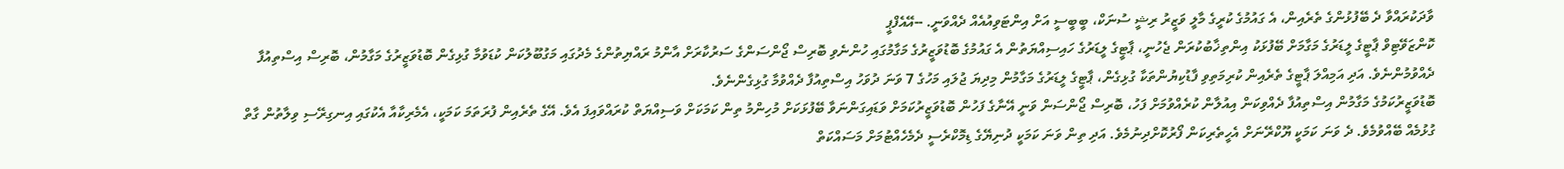ވާދަކުރައްވާ ދެ ބޭފުޅުންގެ ތެރެއިން، އެ ގައުމުގެ ކުރީގެ މާލީ ވަޒީރު ރިޝީ ސުނަކް، ބީބީސީ އަށް އިންޓަވިއުއެއް ދެއްވަނީ. --އޭއެފްޕީ
ކޮންޒަވޭޓިވް ޕާޓީގެ ލީޑަރުގެ މަގާމަށް ބޭފުޅަކު އިންތިޚާބުކުރަން ޖެހުނީ، ޕާޓީގެ ލީޑަރުގެ ހައިސިއްޔަތުން އެ ގައުމުގެ ބޮޑުވަޒީރުގެ މަގާމުގައި ހުންނެވި ބޮރިސް ޖޯންސަންގެ ސަރުކާރަށް އާންމު ރައްޔިތުންގެ މެދުގައި މަގުބޫލުކަން ކުޑަވުމާ ގުޅިގެން ބޮޑުވަޒީރުގެ މަގާމުން، ބޮރިސް އިސްތިއުފާ ދެއްވުމުންނެވެ. އަދި އަމިއްލަ ޕާޓީގެ ތެރެއިން ކުރިމަތިވި ފާޑުކިޔުންތަކާ ގުޅިގެން، ޕާޓީގެ ލީޑަރުގެ މަގާމުން މިދިޔަ ޖުލައި މަހުގެ 7 ވަނަ ދުވަހު އިސްތިއުފާ ދެއްވުމާ ގުޅިގެންނެވެ.
ބޮޑުވަޒީރުކަމުގެ މަގާމުން އިސްތިއުފާ ދެއްވިކަން އިއުލާން ކުރެއްވުމަށް ފަހު، ބޮރިސް ޖޯންސަން ވަނީ އޭނާގެ ފަހުން ބޮޑުވަޒީރުކަމަށް ވަޑައިގަންނަވާ ބޭފުޅަކަށް މުހިންމު ތިން ކަމަކަށް ވަސިއްޔަތް ކުރައްވައިފަ އެވެ. އޭގެ ތެރެއިން ފުރަތަމަ ކަމަކީ، އެމެރިކާއާ އެކުގައި އިނގިރޭސި ވިލާތުން ގާތް ގުޅުމެއް ބޭއްވުމެވެ. ދެ ވަނަ ކަމަކީ ޔޫކްރޭނަށް އެހީތެރިކަން ފޯރުކޮށްދިނުމެވެ. އަދި ތިން ވަނަ ކަމަކީ ދުނިޔޭގެ ޑިމޮކްރެސީ ދެމެހެއްޓުމަށް މަސައްކަތް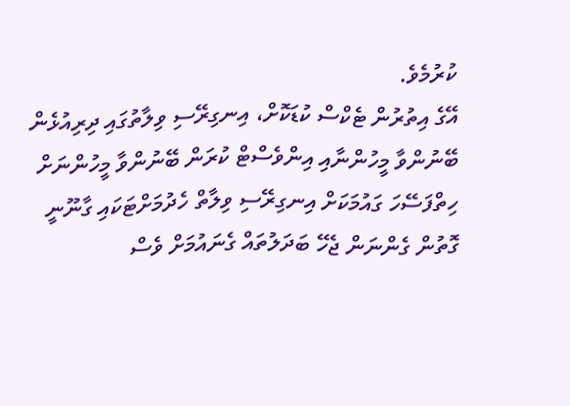ކުރުމެވެ.
އޭގެ އިތުރުން ޓެކްސް ކުޑަކޮށް، އިނގިރޭސި ވިލާތުގައި ދިރިއުޅެން ބޭނުންވާ މީހުންނާއި އިންވެސްޓް ކުރަން ބޭނުންވާ މީހުންނަށް ހިތްފަސޭހަ ގައުމަކަށް އިނގިރޭސި ވިލާތް ހެދުމަށްޓަކައި ގާނޫނީ ގޮތުން ގެންނަން ޖެހޭ ބަދަލުތައް ގެނައުމަށް ވެސް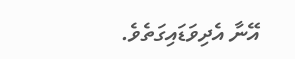އޭނާ އެދިވަޑައިގަތެވެ.